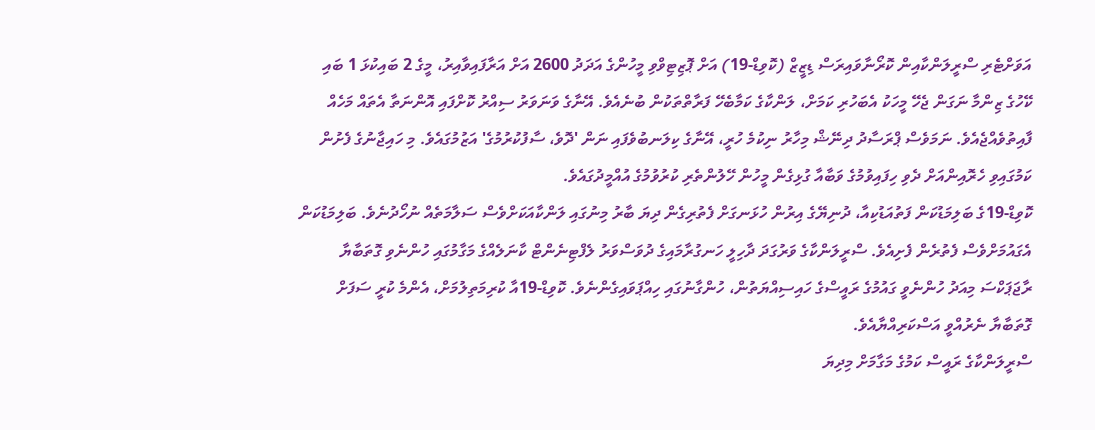އަވަށްޓެރި ސްރީލަންކާއިން ކޮރޯނާވައިރަސް ޑިޒީޒް (ކޮވިޑް-19) އަށް ޕޮޒިޓިވްވި މީހުންގެ އަދަދު 2600 އަށް އަރާފައިވާއިރު، މީގެ 2 ބައިކުޅަ 1 ބައި ކޭހުގެ ޒިންމާ ނަގަން ޖެހޭ މީހަކު އެބަހުރި ކަމަށް، ލަންކާގެ ކަމާބެހޭ ފަރާތްތަކުން ބުނެއެވެ. އޭނާގެ ވަނަވަރު ސިއްރު ކޮށްފައި އޮންނަތާ އެތައް މަހެއް ފާއިތުވެއްޖެއެވެ. ނަމަވެސް ޕްރަސާދު ދިނޭޝް މިހާރު ނިކުމެ ހުރީ، އޭނާގެ ކިލަނބުވެފައި ނަން 'ދޮވެ، ސާފުކުރުމުގެ' އަޒުމުގައެވެ. މި ހައިޖާނުގެ ފެށުން ކަމުގައިވި ހެރޮއިންއަށް ދެވި ހިފައިވުމުގެ ވަބާއާ ގުޅިގެން މީހުން ހޭލުންތެރި ކުރުވުމުގެ އުއްމީދުގައެވެ.
ކޮވިޑް-19ގެ ބަލިމަޑުކަން ފަތުއަޑުކިއާ، ދުނިޔޭގެ އިރުން ހުޅަނގަށް ފެތުރިގެން ދިޔަ ބާރު މިނުގައި ލަންކާއަކަށްވެސް ސަލާމަތެއް ނުހޯދުނެވެ. ބަލިމަޑުކަން އެގައުމަށްވެސް ފެތުރެން ފެށިއެވެ. ސްރީލަންކާގެ ވަރުގަދަ ދާހިލީ ހަނގުރާމައިގެ ދުވަސްވަރު ލެފްޓިނެންޓް ކާނަލެއްގެ މަގާމުގައި ހުންނެވި ގޮތަބާޔާ ރާޖަޕަކްސަ މިއަދު ހުންނެވީ ގައުމުގެ ރައީސްގެ ހައިސިއްޔަތުން، ހުންގާނުގައި ހިއްޕަވައިގެންނެވެ. ކޮވިޑް-19އާ ކުރިމަތިލުމަށް، އެންމެ ކުރީ ސަފަށް ގޮތަބާޔާ ނެރުއްވީ އަސްކަރިއްޔާއެވެ.
ސްރީލަންކާގެ ރައީސް ކަމުގެ މަގާމަށް މިދިޔަ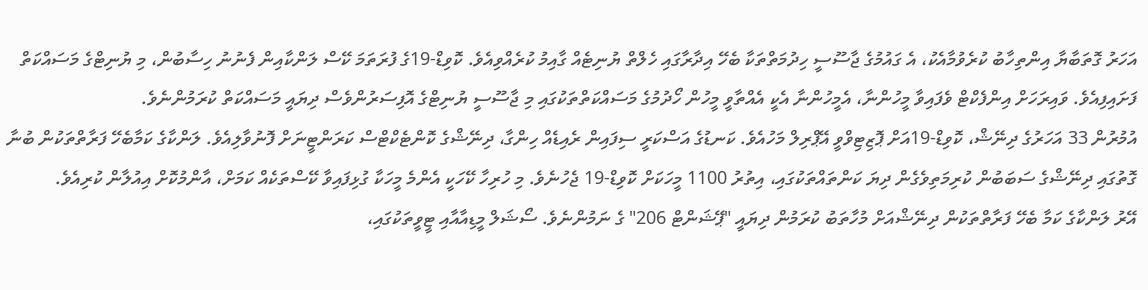އަހަރު ގޮތަބާޔާ އިންތިހާބު ކުރެވުމާއެކު، އެ ގައުމުގެ ޖާސޫސީ ހިދުމަތްތަކާ ބެހޭ އިދާރާގައި ހެލްތް ޔުނިޓެއް ގާއިމު ކުރެއްވިއެވެ. ކޮވިޑް-19ގެ ފުރަތަމަ ކޭސް ލަންކާއިން ފެނުނު ހިސާބުން، މި ޔުނިޓްގެ މަސައްކަތް ފަށައިފިއެވެ. ވައިރަހަށް އިންފެކްޓް ވެފައިވާ މީހުންނާ، އެމީހުންނާ އެކީ އެއްތާވީ މީހުން ހޯދުމުގެ މަސައްކަތްތަކުގައި މި ޖާސޫސީ ޔުނިޓްގެ އޮފިސަރުންވެސް ދިޔައީ މަސައްކަތް ކުރަމުންނެވެ.
އުމުރުން 33 އަހަރުގެ ދިނޭޝް، ކޮވިޑް-19އަށް ޕޮޒިޓިވްވީ އޭޕްރިލް މަހުއެވެ. ކަނޑުގެ އަސްކަރީ ސިފައިން ރެއިޑެއް ހިންގާ، ދިނޭޝްގެ ކޮންޓެކްޓްސް ކަރަންޓީނަށް ފޮނުވާލިއެވެ. ލަންކާގެ ކަމާބެހޭ ފަރާތްތަކުން ބުނާ ގޮތުގައި ދިނޭޝްގެ ސަބަބުން ކުރިމަތިވެގެން ދިޔަ ކަންތައްތަކުގައި، އިތުރު 1100 މީހަކަށް ކޮވިޑް-19 ޖެހުނެވެ. މި ހުރިހާ ކޭހަކީ އެންމެ މީހަކާ ގުޅިފައިވާ ކޭސްތަކެއް ކަމަށް، އާންމުކޮށް އިއުލާން ކުރިއެވެ.
އޭރު ލަންކާގެ ކަމާ ބެހޭ ފަރާތްތަކުން ދިނޭޝްއަށް މުހާތަބު ކުރަމުން ދިޔައީ "ޕޭޝަންޓް 206" ގެ ނަމުންނެވެ. ސޯޝަލް މީޑިއާއާއި ޓީވީތަކުގައި،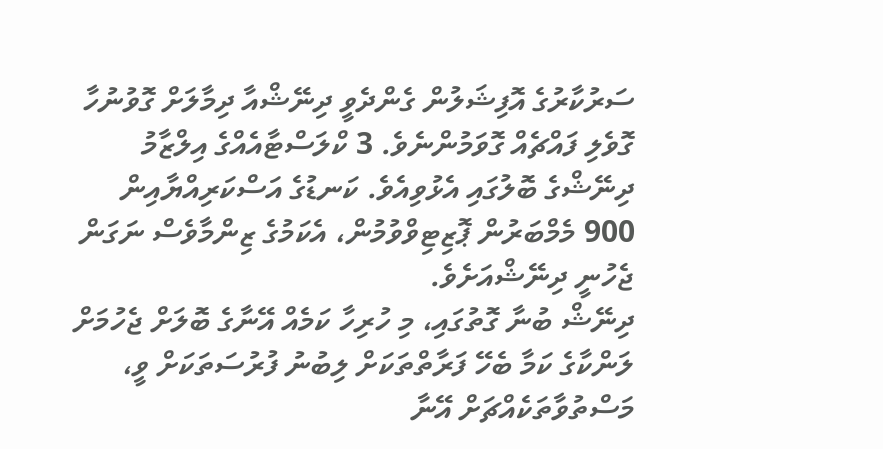ސަރުކާރުގެ އޮފިޝަލުން ގެންދެވީ ދިނޭޝްއާ ދިމާލަށް ގޮވުނުހާ ގޮވެލި ފައްޗެއް ގޮވަމުންނެވެ. 3 ކްލަސްޓާއެއްގެ އިލްޒާމު ދިނޭޝްގެ ބޮލުގައި އެޅުވިއެވެ. ކަނޑުގެ އަސްކަރިއްޔާއިން 900 މެމްބަރުން ޕޮޒިޓިވްވުމުން، އެކަމުގެ ޒިންމާވެސް ނަގަން ޖެހުނީ ދިނޭޝްއަށެވެ.
ދިނޭޝް ބުނާ ގޮތުގައި، މި ހުރިހާ ކަމެއް އޭނާގެ ބޮލަށް ޖެހުމަށް ލަންކާގެ ކަމާ ބެހޭ ފަރާތްތަކަށް ލިބުނު ފުރުސަތަކަށް ވީ، މަސްތުވާތަކެއްޗަށް އޭނާ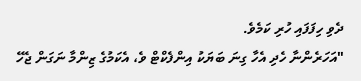ދެވި ހިފަފައި ހުރި ކަމެވެ.
"އަހަރެންނާ ހެދި އެހާ ގިނަ ބަޔަކު އިންފެކްޓް ވެ، އެކަމުގެ ޒިންމާ ނަގަން ޖެހޭ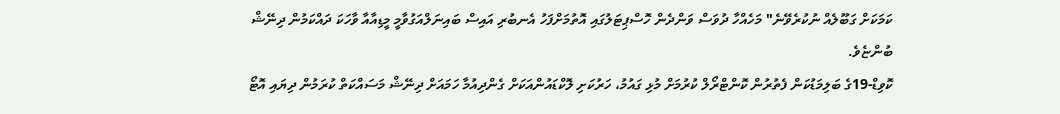ކަމަކަށް ގަބޫލެއް ނުކުރެވޭނެ" މަހެއްހާ ދުވަސް ވަންދެން ހޮސްޕިޓަލުގައި އޮތުމަށްފަހު އެނބުރި އައިސް ބައިނަލްއަގުވާމީ މީޑިއާއާ ވާހަކަ ދައްކަމުން ދިނޭޝް ބުންޏެވެ.
ކޮވިޑް-19ގެ ބަލިމަޑުކަން ފެތުރުން ކޮންޓްރޯލް ކުރުމަށް މުޅި ގައުމު، ހަރުކަށި ލޮކްޑައުންއަކަށް ގެންދިއުމާ ހަމައަށް ދިނޭޝް މަސައްކަތް ކުރަމުން ދިޔައި އޮޓޯ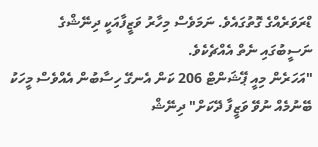ޑްރަވަރެއްގެ ގޮތުގައެވެ. ނަމަވެސް މިހާރު ވަޒީފާއަކީ ދިނޭޝްގެ ނަސީބުގައި ނެތް އެއްޗެކެވެ.
"އަހަރެން މިއީ ޕޭޝަންޓް 206 ކަން އެނގޭ ހިސާބުން އެއްވެސް މީހަކު ބޭނުމެއް ނުވޭ ވަޒީފާ ދޭކަށް" ދިނޭޝް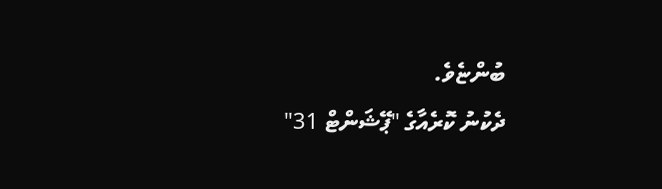ބުންޏެވެ.
ދެކުނު ކޮރެއާގެ "ޕޭޝަންޓް 31"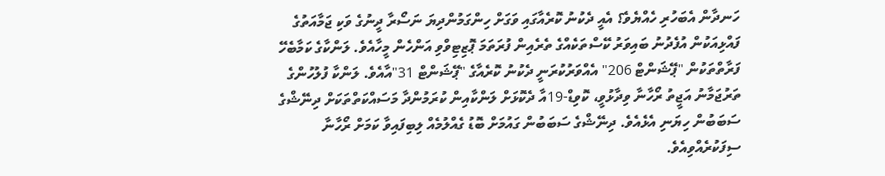ހަނދާން އެބަހުރި ހެއްޔެވެ؟ އެއީ ދެކުނު ކޮރެއާގައި ވަގަށް ހިންގަމުންދިޔަ ނަސޯރާ ދީނުގެ ވަކި ޖަމާއަތުގެ ފައްޅިއަކުން އުފެދުނު ބައިވަރު ކޭސްތަކެއްގެ ތެރެއިން ފުރަތަމަ ޕޮޒިޓިވްވި އަންހެން މީހާއެވެ. ލަންކާގެ ކަމާބެހޭ ފަރާތްތަކުން "ޕޭޝަންޓް 206" އެއްވަރުކުރަނީ ދެކުނު ކޮރެއާގެ "ޕޭޝަންޓް 31"އާއެވެ. ލަންކާ ފުލުހުންގެ ތަރުޖަމާނު އަޖީތު ރޯހާނާ ވިދާޅުވީ، ކޮވިޑް-19އާ ދެކޮޅަށް ލަންކާއިން ކުރަމުންދާ މަސައްކަތްތަކަށް ދިނޭޝްގެ ސަބަބުން ހިޔަނި އެޅެއެވެ. ދިނޭޝްގެ ސަބަބުން ގައުމަށް ބޮޑު ގެއްލުމެއް ލިބިފައިވާ ކަމަށް ރޯހާނާ ސިފަކުރެއްވިއެވެ.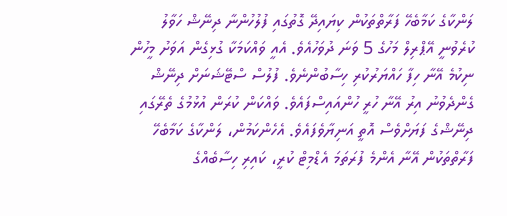ލަންކާގެ ކަމާބެހޭ ފަރާތްތަކުން ކިޔައިދޭ ގޮތުގައި ފުލުހުންނާ ދިނޭޝް ހަވާލު ކުރެވުނީ އޭޕްރިލް މަހުގެ 5 ވަނަ ދުވަހުއެވެ. އެއީ ވައްކަމަކާ ގުޅިގެން އަވަށު މީހުން ނިކުމެ އޭނާ ހިފާ ހައްޔަރުކުރި ހިސާބުންނެވެ. ފުލުސް ސްޓޭޝަނަށް ދިނޭޝް ގެންދެވުނު އިރު އޭނާ ހުރީ ހުންއައިސްފައެވެ. ވައްކަން ކުރަން އުޅުމުގެ ތެރޭގައި ދިނޭޝްގެ ފަޔަށްވެސް އޮތީ އަނިޔާވެފައެވެ. އެހެންކަމުން، ލަންކާގެ ކަމާބެހޭ ފަރާތްތަކުން އޭނާ އެންމެ ފުރަތަމަ އެޑްމިޓް ކުރީ، ކައިރި ހިސާބެއްގެ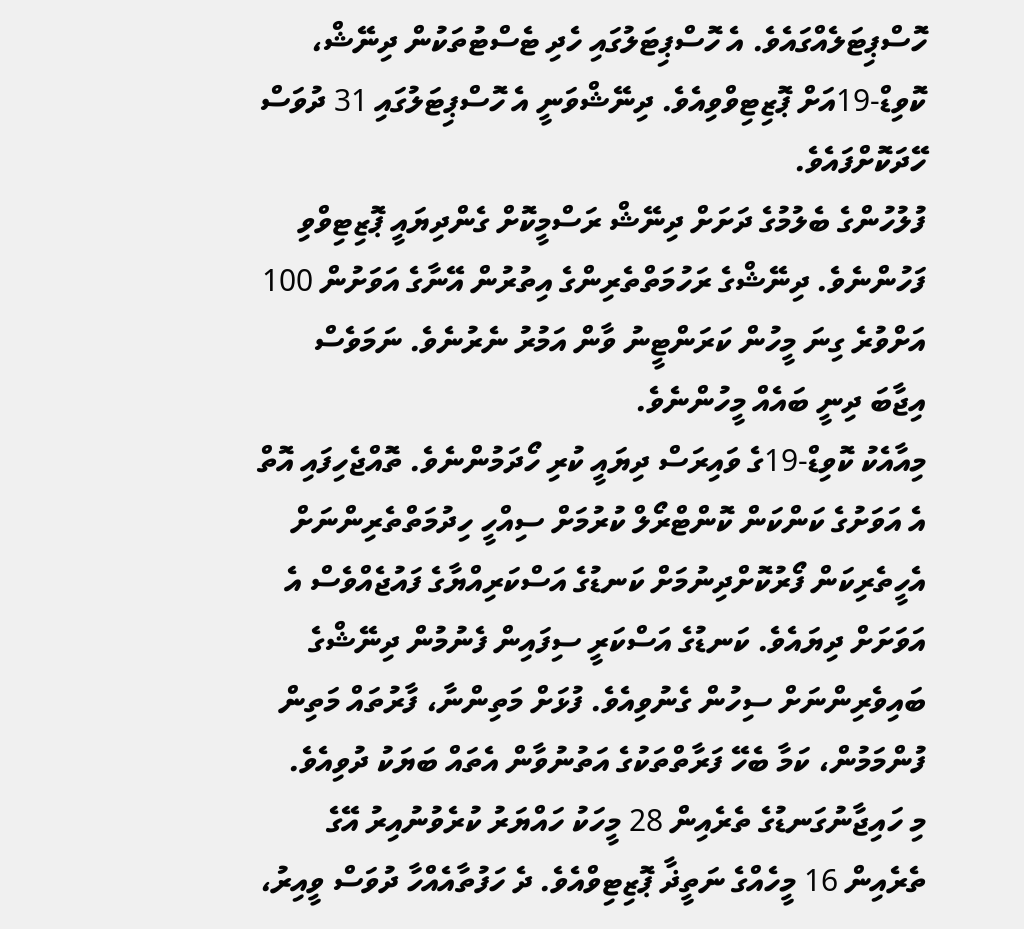ހޮސްޕިޓަލެއްގައެވެ. އެ ހޮސްޕިޓަލުގައި ހެދި ޓެސްޓުތަކުން ދިނޭޝް، ކޮވިޑް-19އަށް ޕޮޒިޓިވްވިއެވެ. ދިނޭޝްވަނީ އެ ހޮސްޕިޓަލުގައި 31 ދުވަސް ހޭދަކޮށްފައެވެ.
ފުލުހުންގެ ބެލުމުގެ ދަށަށް ދިނޭޝް ރަސްމީކޮށް ގެންދިޔައީ ޕޮޒިޓިވްވި ފަހުންނެވެ. ދިނޭޝްގެ ރަހުމަތްތެރިންގެ އިތުރުން އޭނާގެ އަވަށުން 100 އަށްވުރެ ގިނަ މީހުން ކަރަންޓީނު ވާން އަމުރު ނެރުނެވެ. ނަމަވެސް އިޖާބަ ދިނީ ބައެއް މީހުންނެވެ.
މިއާއެކު ކޮވިޑް-19ގެ ވައިރަސް ދިޔައީ ކުރި ހޯދަމުންނެވެ. ތޮއްޖެހިފައި އޮތް އެ އަވަށުގެ ކަންކަން ކޮންޓްރޯލް ކުރުމަށް ސިއްހީ ހިދުމަތްތެރިންނަށް އެހީތެރިކަން ފޯރުކޮށްދިނުމަށް ކަނޑުގެ އަސްކަރިއްޔާގެ ފައުޖެއްވެސް އެ އަވަށަށް ދިޔައެވެ. ކަނޑުގެ އަސްކަރީ ސިފައިން ފެނުމުން ދިނޭޝްގެ ބައިވެރިންނަށް ސިހުން ގެނުވިއެވެ. ފުޅަށް މަތިންނާ، ފާރުތައް މަތިން ފުންމަމުން، ކަމާ ބެހޭ ފަރާތްތަކުގެ އަތުނުވާން އެތައް ބަޔަކު ދުވިއެވެ.
މި ހައިޖާނުގަނޑުގެ ތެރެއިން 28 މީހަކު ހައްޔަރު ކުރެވުނުއިރު އޭގެ ތެރެއިން 16 މީހެއްގެ ނަތީޛާ ޕޮޒިޓިވްއެވެ. ދެ ހަފުތާއެއްހާ ދުވަސް ވީއިރު،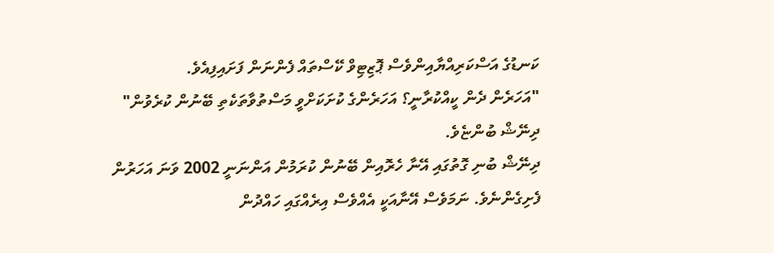ކަނޑުގެ އަސްކަރިއްޔާއިންވެސް ޕޮޒިޓިވް ކޭސްތައް ފެންނަން ފަށައިފިއެވެ.
"އަހަރެން ދެން ކީއްކުރާނީ؟ އަހަރެންގެ ކުށަކަށްވީ މަސްތުވާތަކެތި ބޭނުން ކުރެވުން" ދިނޭޝް ބުންޏެވެ.
ދިނޭޝް ބުނި ގޮތުގައި އޭނާ ހެރޮއިން ބޭނުން ކުރަމުން އަންނަނީ 2002 ވަނަ އަހަރުން ފެށިގެންނެވެ. ނަމަވެސް އޭނާއަކީ އެއްވެސް އިރެއްގައި ހައްދުން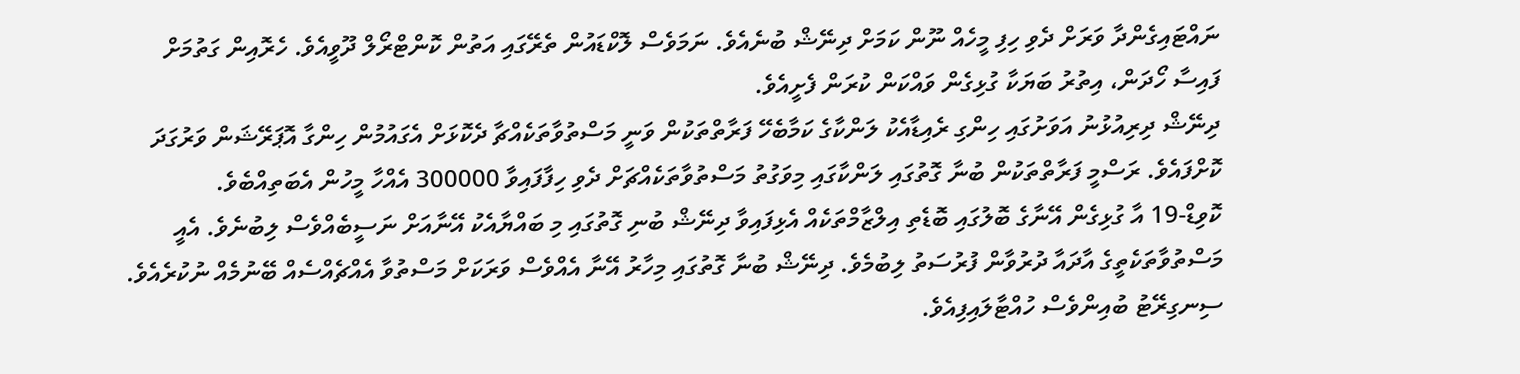ނައްޓައިގެންދާ ވަރަށް ދެވި ހިފި މީހެއް ނޫން ކަމަށް ދިނޭޝް ބުނެއެވެ. ނަމަވެސް ލޮކްޑައުން ތެރޭގައި އަތުން ކޮންޓްރޯލް ދޫވީއެވެ. ހެރޮއިން ގަތުމަށް ފައިސާ ހޯދަން، އިތުރު ބަޔަކާ ގުޅިގެން ވައްކަން ކުރަން ފެށީއެވެ.
ދިނޭޝް ދިރިއުޅުނު އަވަށުގައި ހިންގި ރެއިޑާއެކު ލަންކާގެ ކަމާބެހޭ ފަރާތްތަކުން ވަނީ މަސްތުވާތަކެއްޗާ ދެކޮޅަށް އެގައުމުން ހިންގާ އޮޕަރޭޝަން ވަރުގަދަ ކޮށްފައެވެ. ރަސްމީ ފަރާތްތަކުން ބުނާ ގޮތުގައި ލަންކާގައި މިވަގުތު މަސްތުވާތަކެއްޗަށް ދެވި ހިފާފައިވާ 300000 އެއްހާ މީހުން އެބަތިއްބެވެ.
ކޮވިޑް-19 އާ ގުޅިގެން އޭނާގެ ބޮލުގައި ބޮޑެތި އިލްޒާމްތަކެއް އެޅިފައިވާ ދިނޭޝް ބުނި ގޮތުގައި މި ބައްޔާއެކު އޭނާއަށް ނަސީބެއްވެސް ލިބުނެވެ. އެއީ މަސްތުވާތަކެތީގެ އާދައާ ދުރުވާން ފުރުސަތު ލިބުމެވެ. ދިނޭޝް ބުނާ ގޮތުގައި މިހާރު އޭނާ އެއްވެސް ވަރަކަށް މަސްތުވާ އެއްޗެއްސެއް ބޭނުމެއް ނުކުރެއެވެ. ސިނގިރޭޓު ބުއިންވެސް ހުއްޓާލައިފިއެވެ.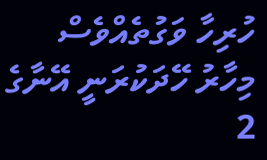ހުރިހާ ވަގުތެއްވެސް މިހާރު ހޭދަކުރަނީ އޭނާގެ 2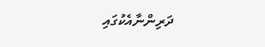ދަރިންނާއެކުގައި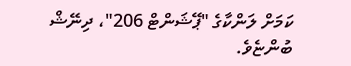ކަމަށް ލަންކާގެ "ޕޭޝަންޓް 206"، ދިނޭޝް ބުންޏެވެ.